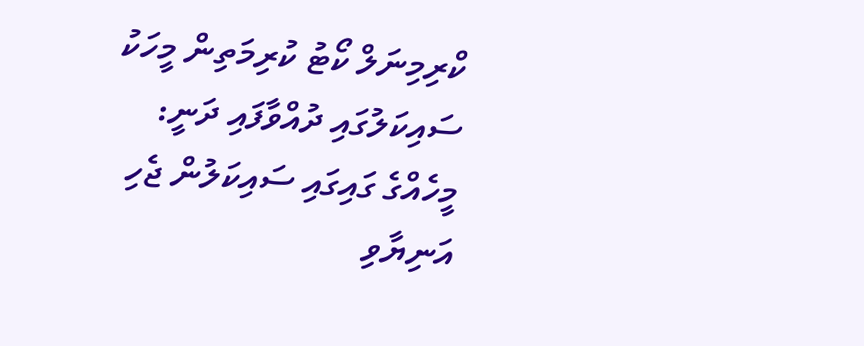ކްރިމިނަލް ކޯޓު ކުރިމަތިން މީހަކު ސައިކަލުގައި ދުއްވާފައި ދަނީ: މީހެއްގެ ގައިގައި ސައިކަލުން ޖެހި އަނިޔާވި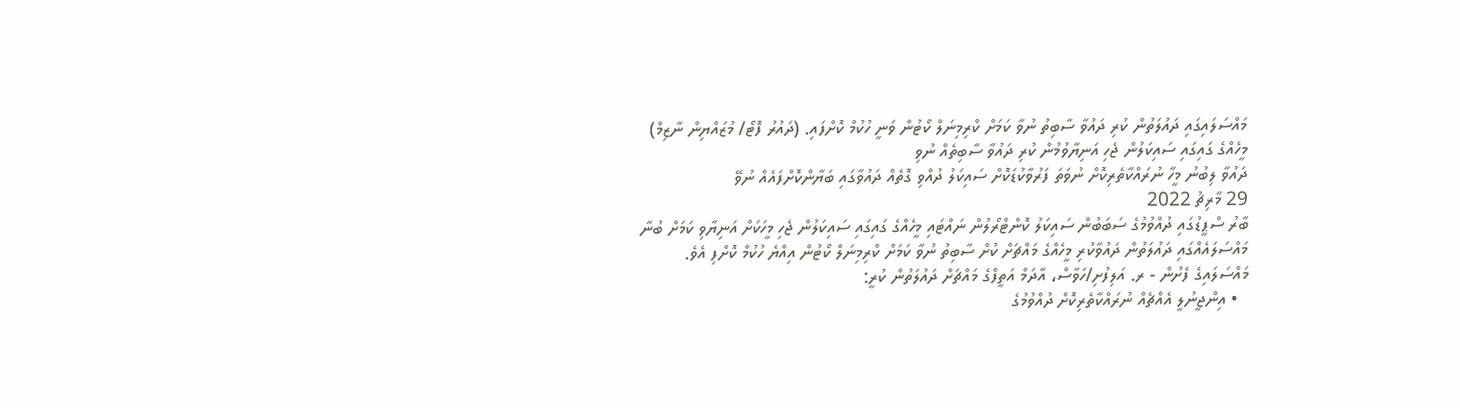މައްސަލައިގައި ދައުލަތުން ކުރި ދައުވާ ސާބިތު ނުވާ ކަމަށް ކްރިމިނަލް ކޯޓުން ވަނީ ހުކުމް ކޮށްފައި. (ދައުރު ފޮޓޯ/ މުޒައްޔިން ނާޒިމް)
މީހެއްގެ ގައިގައި ސައިކަލުން ޖެހި އަނިޔާވުމުން ކުރި ދައުވާ ސާބިތެއް ނުވި
ދައުވާ ލިބުނު މީހާ ނުރައްކާތެރިކޮށް ނުވަތަ ފަރުވާކުޑަކޮށް ސައިކަލު ދުއްވި ގޮތެއް ދައުވާގައި ބަޔާންކޮށްފައެއް ނުވޭ
29 މާރިޗު 2022
ބާރު ސްޕީޑުގައި ދުއްވުމުގެ ސަބަބުން ސައިކަލު ކޮންޓްރޯލުން ނައްޓައި މީހެއްގެ ގައިގައި ސައިކަލުން ޖެހި މީހަކަށް އަނިޔާވި ކަމަށް ބުނާ މައްސަލައެއްގައި ދައުލަތުން ދައުވާކުރި މީހެއްގެ މައްޗަށް ކުށް ސާބިތު ނުވާ ކަމަށް ކްރިމިނަލް ކޯޓުން އިއްޔެ ހުކުމް ކޮށްފި އެވެ.
މައްސަލައިގެ ފެށުން - ރ. އަލިފުށި/ހަވާސް، އާދަމް އަތީފްގެ މައްޗަށް ދައުލަތުން ކުރީ:
  • އިންޖީނުލީ އެއްޗެއް ނުރައްކާތެރިކޮށް ދުއްވުމުގެ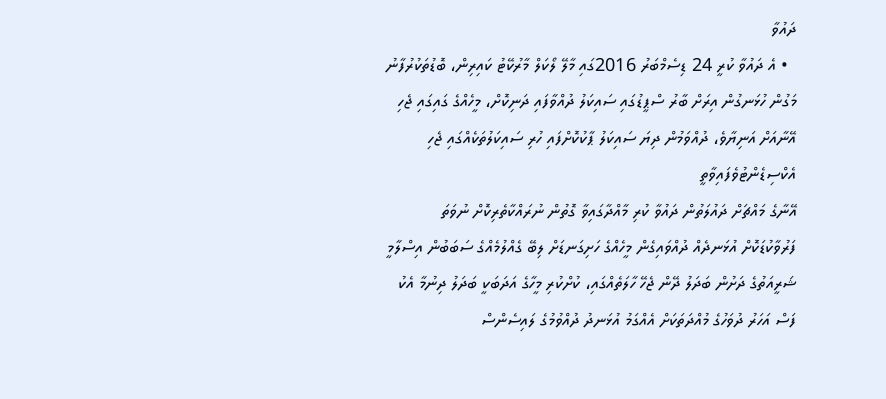ދައުވާ
  • އެ ދައުވާ ކުރީ 24 ޑިސެމްބަރު 2016ގައި މާލޭ ލޯކަލް މާރުކޭޓު ކައިރިން، ބޮޑުތަކުރުފާނު މަގުން ހުޅަނގުން އިރަށް ބާރު ސްޕީޑުގައި ސައިކަލު ދުއްވާފައި ދަނިކޮށް، މީހެއްގެ ގައިގައި ޖެހި އޭނާއަށް އަނިޔާވެ، ދުއްވަމުން ދިޔަ ސައިކަލު ޕާކުކޮށްފައި ހުރި ސައިކަލުތަކެއްގައި ޖެހި އެކްސިޑެންޓުވެފައިވާތީ
އޭނާގެ މައްޗަށް ދައުލަތުން ދައުވާ ކުރި މާއްދާގައިވާ ގޮތުން ނުރައްކާތެރިކޮށް ނުވަތަ ފަރުވާކުޑަކޮށް އުޅަނދެއް ދުއްވައިގެން މީހެއްގެ ހަށިގަނޑަށް ލިބޭ ގެއްލުމެއްގެ ސަބަބުން އިސްލާމީ ޝަރީއަތުގެ ދަށުން ބަދަލު ދޭން ޖެހޭ ހާލަތެއްގައި، ކުށްކުރި މީހާގެ އަދަބަކީ ބަދަލު ދިނުމާ އެކު ފަސް އަހަރު ދުވަހުގެ މުއްދަތަކަށް އެއްގަމު އުޅަނދު ދުއްވުމުގެ ލައިސެންސް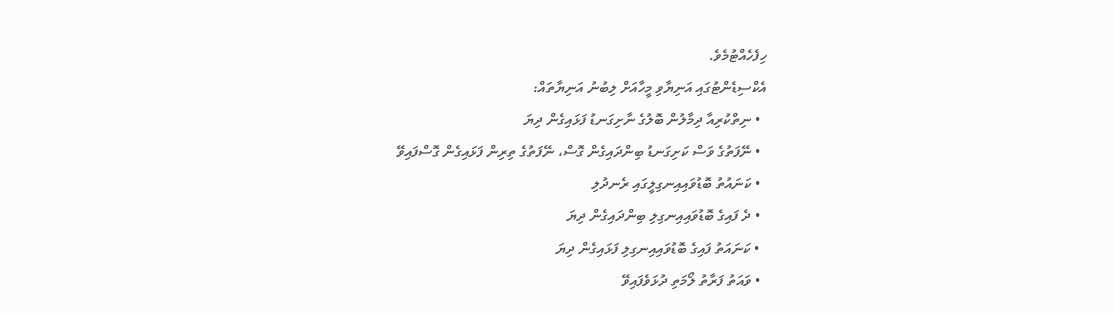ހިފެހެއްޓުމެވެ.
އެކްސިޑެންޓުގައި އަނިޔާވި މީހާއަށް ލިބުނު އަނިޔާތައް:
  • ނިތްކުރިއާ ދިމާލުން ބޮލުގެ ނާށިގަނޑު ފަޅައިގެން ދިޔަ
  • ނޭފަތުގެ ވަސް ކަށިގަނޑު ބިންދައިގެން ގޮސް، ނޭފަތުގެ ތިރިން ފަޅައިގެން ގޮސްފައިވޭ
  • ކަނައުތު ބޮޑުވައިއިނގިލީގައި ރެނދުލި
  • ދެ ފައިގެ ބޮޑުވައިއިނގިލި ބިންދައިގެން ދިޔަ
  • ކަނައަތު ފައިގެ ބޮޑުވައިއިނގިލި ފަޅައިގެން ދިޔަ
  • ވައަތު ފަރާތު ލޯމަތި ދުޅަވެފައިވޭ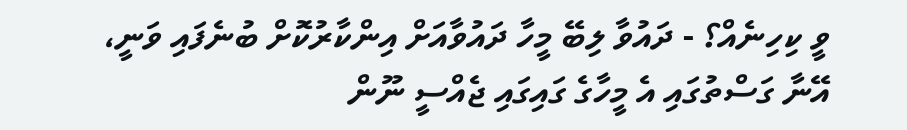ވީ ކިހިނެއް؟ - ދައުވާ ލިބޭ މީހާ ދައުވާއަށް އިންކާރުކޮށް ބުނެފައި ވަނީ، އޭނާ ގަސްތުގައި އެ މީހާގެ ގައިގައި ޖެއްސީ ނޫން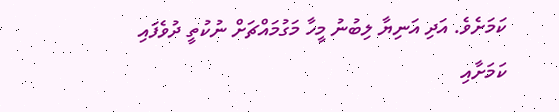ކަމަށެވެ. އަދި އަނިޔާ ލިބުނު މީހާ މަގުމައްޗަށް ނުކުތީ ދުވެފައި ކަމަށާއި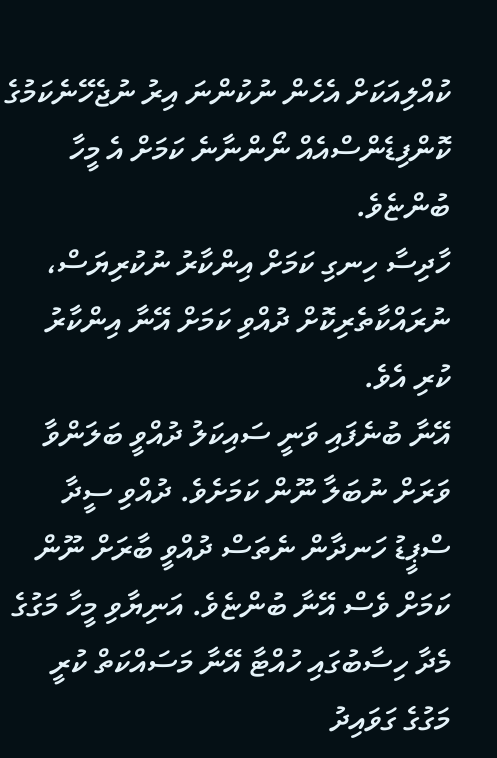ކުއްލިއަކަށް އެހެން ނުކުންނަ އިރު ނުޖެހޭނެކަމުގެ ކޮންފިޑެންސްއެއް ނޯންނާނެ ކަމަށް އެ މީހާ ބުންޏެވެ.
ހާދިސާ ހިނގި ކަމަށް އިންކާރު ނުކުރިޔަސް، ނުރައްކާތެރިކޮށް ދުއްވި ކަމަށް އޭނާ އިންކާރު ކުރި އެވެ.
އޭނާ ބުނެފައި ވަނީ ސައިކަލު ދުއްވީ ބަލަންވާ ވަރަށް ނުބަލާ ނޫން ކަމަށެވެ. ދުއްވި ސީދާ ސްޕީޑު ހަނދާން ނެތަސް ދުއްވީ ބާރަށް ނޫން ކަމަށް ވެސް އޭނާ ބުންޏެވެ. އަނިޔާވި މީހާ މަގުގެ މެދާ ހިސާބުގައި ހުއްޓާ އޭނާ މަސައްކަތް ކުރީ މަގުގެ ގަވައިދު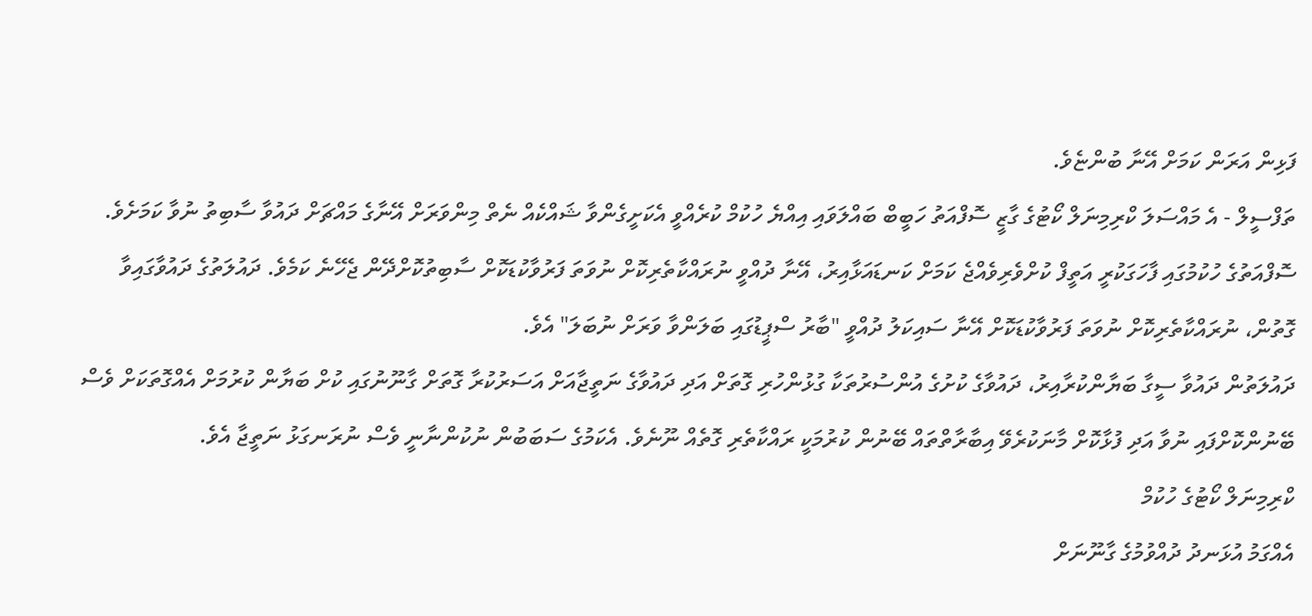ފަޅިން އަރަން ކަމަށް އޭނާ ބުންޏެވެ.
ތަފްސީލް - އެ މައްސަލަ ކްރިމިނަލް ކޯޓުގެ ގާޒީ ސޮފްއަތު ހަބީބް ބައްލަވައި އިއްޔެ ހުކުމް ކުރެއްވީ އެކަށީގެންވާ ޝައްކެއް ނެތް މިންވަރަށް އޭނާގެ މައްޗަށް ދައުވާ ސާބިތު ނުވާ ކަމަށެވެ.
ސޮފްއަތުގެ ހުކުމުގައި ފާހަގަކުރީ އަތީފް ކުށްވެރިވެއްޖެ ކަމަށް ކަނޑައަޅާއިރު، އޭނާ ދުއްވީ ނުރައްކާތެރިކޮށް ނުވަތަ ފަރުވާކުޑަކޮށް ސާބިތުކޮށްދޭން ޖެހޭނެ ކަމެވެ. ދައުލަތުގެ ދައުވާގައިވާ ގޮތުން، ނުރައްކާތެރިކޮށް ނުވަތަ ފަރުވާކުޑަކޮށް އޭނާ ސައިކަލު ދުއްވީ "ބާރު ސްޕީޑުގައި ބަލަންވާ ވަރަށް ނުބަލަ" އެވެ.
ދައުލަތުން ދައުވާ ސީގާ ބަޔާންކުރާއިރު، ދައުވާގެ ކުށުގެ އުންސުރުތަކާ ގުޅުންހުރި ގޮތަށް އަދި ދައުވާގެ ނަތީޖާއަށް އަސަރުކުރާ ގޮތަށް ގާނޫނުގައި ކުށް ބަޔާން ކުރުމަށް އެއްގޮތަކަށް ވެސް ބޭނުންކޮށްފައި ނުވާ އަދި ފުޅާކޮށް މާނަކުރެވޭ އިބާރާތްތައް ބޭނުން ކުރުމަކީ ރައްކާތެރި ގޮތެއް ނޫނެވެ. އެކަމުގެ ސަބަބުން ނުކުންނާނީ ވެސް ނުރަނގަޅު ނަތީޖާ އެވެ.
ކްރިމިނަލް ކޯޓުގެ ހުކުމް
އެއްގަމު އުޅަނދު ދުއްވުމުގެ ގާނޫނަށް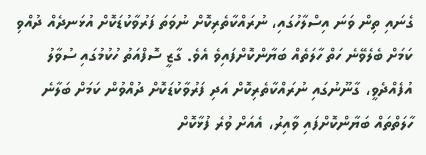ގެނައި ތިން ވަނަ އިސްލާހުގައި، ނުރައްކާތެރިކޮށް ނުވަތަ ފަރުވާކުޑަކޮށް އުޅަނދެއް ދުއްވި ކަމަށް ބެލެވޭނެ ހަތް ހާލަތެއް ބަޔާންކޮށްފައިވެ އެވެ. ގާޒީ ސޮފްއަތު ހުކުމުގައި ސުވާލު އުފެއްދެވީ، ގާނޫނުގައި ނުރައްކާތެރިކޮށް އަދި ފަރުވާކުޑަކޮށް ދުއްވުން ކަމަށް ބަލާނެ ހާލަތްތައް ބަޔާންކޮށްފައި ވާއިރު، އެއަށް ވުރެ ފުޅާކޮށް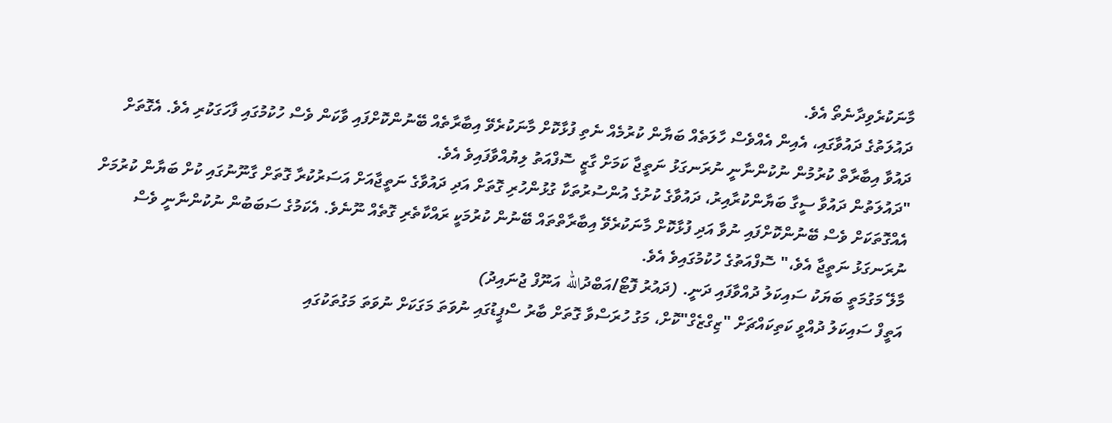މާނަކުރެވިދާނެތޯ އެވެ.
ދައުލަތުގެ ދައުވާގައި، އެއިން އެއްވެސް ހާލަތެއް ބަޔާން ކުރުމެއް ނެތި ފުޅާކޮށް މާނަކުރެވޭ އިބާރާތެއް ބޭނުންކޮށްފައި ވާކަން ވެސް ހުކުމުގައި ފާހަގަކުރި އެވެ. އެގޮތަށް ދައުވާ އިބާރާތް ކުރުމުން ނުކުންނާނީ ނުރަނގަޅު ނަތީޖާ ކަމަށް ގާޒީ ސޮފްއަތު ލިޔުއްވާފައިވެ އެވެ.
"ދައުލަތުން ދައުވާ ސީގާ ބަޔާންކުރާއިރު، ދައުވާގެ ކުށުގެ އުންސުރުތަކާ ގުޅުންހުރި ގޮތަށް އަދި ދައުވާގެ ނަތީޖާއަށް އަސަރުކުރާ ގޮތަށް ގާނޫނުގައި ކުށް ބަޔާން ކުރުމަށް އެއްގޮތަކަށް ވެސް ބޭނުންކޮށްފައި ނުވާ އަދި ފުޅާކޮށް މާނަކުރެވޭ އިބާރާތްތައް ބޭނުން ކުރުމަކީ ރައްކާތެރި ގޮތެއް ނޫނެވެ. އެކަމުގެ ސަބަބުން ނުކުންނާނީ ވެސް ނުރަނގަޅު ނަތީޖާ އެވެ،" ސޮފްއަތުގެ ހުކުމުގައިވެ އެވެ.
މާލޭ މަގުމަތީ ބަޔަކު ސައިކަލު ދުއްވާފައި ދަނީ. (ދައުރު ފޮޓޯ/އަބްދުالله އަނޫފް ޖުނައިދު)
އަތީފް ސައިކަލު ދުއްވީ ކަތިކައްޗަށް "ޒިގްޒެގް"ކޮށް، މަގު ހުރަސްވާ ގޮތަށް ބާރު ސްޕީޑުގައި ނުވަތަ މަގަކަށް ނުވަތަ މަގުތަކުގައި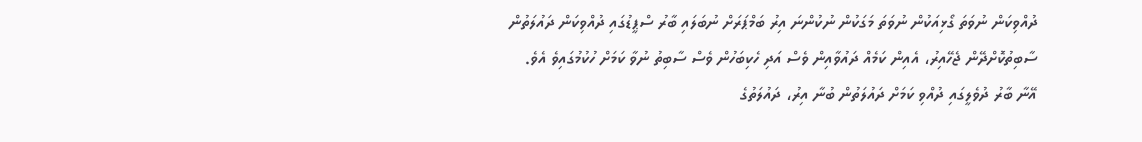ދުއްވިކަން ނުވަތަ ގޯޅިއަކުން ނުވަތަ މަގަކުން ނުކުންނަ އިރު ބަމްޕަރަށް ނުބަލައި ބާރު ސްޕީޑުގައި ދުއްވިކަން ދައުލަތުން ސާބިތުކޮށްދޭން ޖެހޭއިރު، އެއިން ކަމެއް ދައުވާއިން ވެސް އަދި ހެކިބަހުން ވެސް ސާބިތު ނުވާ ކަމަށް ހުކުމުގައިވެ އެވެ.
އޭނާ ބާރު ދުވެލީގައި ދުއްވި ކަމަށް ދައުލަތުން ބުނާ އިރު، ދައުލަތުގެ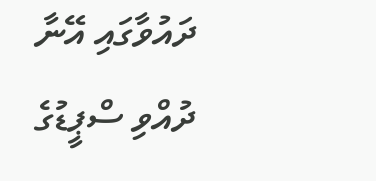ދައުވާގައި އޭނާ ދުއްވި ސްޕީޑުގެ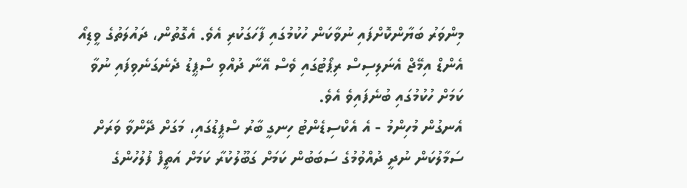މިންވަރު ބަޔާންކޮށްފައި ނުވާކަން ހުކުމުގައި ފާހަގަކުރި އެވެ. އެގޮތުން، ދައުލަތުގެ ވީޑިއޯ އެންޑް އިމޭޖް އެނަލިސިސް ރިޕޯޓުގައި ވެސް އޭނާ ދުއްވި ސްޕީޑު ދެނެގަނެވިފައި ނުވާ ކަމަށް ހުކުމުގައި ބުނެފައިވެ އެވެ.
އެނގުން މުހިންމު - އެ އެކްސިޑެންޓު ހިނގީ ބާރު ސްޕީޑުގައި، މަގަށް ދޭންވާ ވަރަށް ސަމާލުކަން ނުދީ ދުއްވުމުގެ ސަބަބުން ކަމަށް ގަބޫލުކުރާ ކަމަށް އަތީފް ފުލުހުންގެ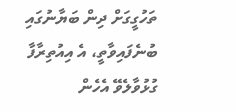ތަހުގީގަށް ދިން ބަޔާނުގައި ބުނެފައިވާތީ، އެ އިއުތިރާފާ ގުޅުވާލެވޭ އެހެން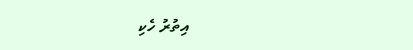އިތުރު ހެކި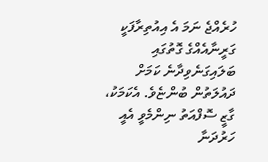ހުރެއްޖެ ނަމަ އެ އިއުތިރާފަކީ ގަރީނާއެއްގެ ގޮތުގައި ބަލައިގަނެވިދާނެ ކަމަށް ދައުލަތުން ބުންޏެވެ. އެކަމަކު، ގާޒީ ސޮފްއަތު ނިންމެވީ އެއީ ހަރުދަނާ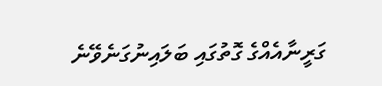ގަރީނާއެއްގެ ގޮތުގައި ބަލައިނުގަނެވޭނެ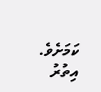ކަމަށެވެ.
އިތުރު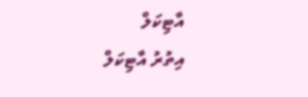އާޓިކަލް
އިތުރު އާޓިކަލް